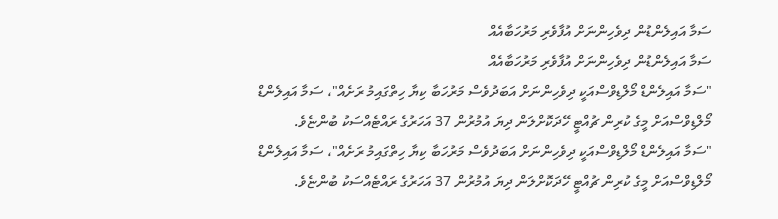ސަމާ އައިލެންޑުން ދިވެހިންނަށް އުފާވެރި މަރުހަބާއެއް
ސަމާ އައިލެންޑުން ދިވެހިންނަށް އުފާވެރި މަރުހަބާއެއް
"ސަމާ އައިލެންޑް މޯލްޑިވްސްއަކީ ދިވެހިންނަށް އަބަދުވެސް މަރުހަބާ ކިޔާ ހިތްގައިމު ރަށެއް"، ސަމާ އައިލެންޑް މޯލްޑިވްސްއަށް މީގެ ކުރިން ޗުއްޓީ ހޭދަކޮށްލަން ދިޔަ އުމުރުން 37 އަހަރުގެ ރައްޓެއްސަކު ބުންޏެވެ.
"ސަމާ އައިލެންޑް މޯލްޑިވްސްއަކީ ދިވެހިންނަށް އަބަދުވެސް މަރުހަބާ ކިޔާ ހިތްގައިމު ރަށެއް"، ސަމާ އައިލެންޑް މޯލްޑިވްސްއަށް މީގެ ކުރިން ޗުއްޓީ ހޭދަކޮށްލަން ދިޔަ އުމުރުން 37 އަހަރުގެ ރައްޓެއްސަކު ބުންޏެވެ.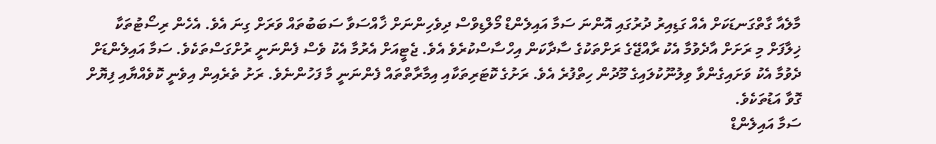މާލެއާ ގާތްގަނޑަކަށް އެއް ގަޑިއިރު ދުރުގައި އޮންނަ ސަމާ އައިލެންޑް މޯލްޑިވްސް ދިވެހިންނަށް ޚާއްސަވާ ސަބަބުތައް ވަރަށް ގިނަ އެވެ. އެހެން ރިސޯޓުތަކާ ޚިލާފަށް މި ރަށަށް އާދެވުމާ އެކު ރާއްޖޭގެ ރަށްތަކުގެ ސާދާކަން އިހްސާސްކުރެވެ އެވެ. ޖެޓީއަށް އެރުމާ އެކު ވެސް ފެންނަނީ ރުށްގަސްތަކެވެ. ސަމާ އައިލެންޑަށް ދެވުމާ އެކު ވަށައިގެންވާ ވިލުނޫކުލައިގެ މޫދުން ހިތްފުރެ އެވެ. ރަށުގެ ކޮޓަރިތަކާއި އިމާރާތްތައް ފެންނަނީ މާ ފަހުންނެވެ. ރަށު ތެރެއިން އިވެނީ ކޮވެއްޔާއި ފިޔޮށް ގޮވާ އަޑުތަކެވެ.
ސަމާ އައިލެންޑް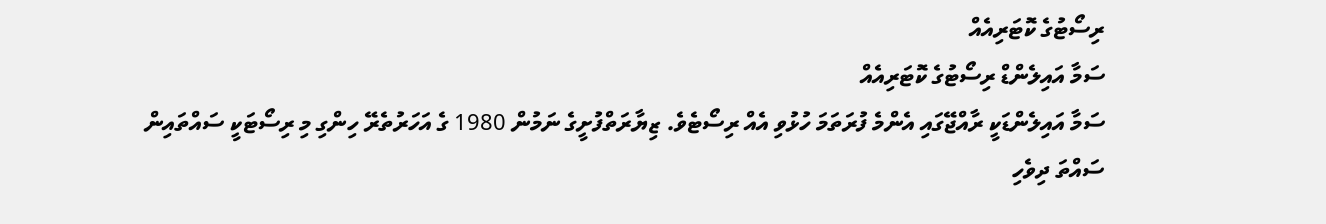ރިސޯޓުގެ ކޮޓަރިއެއް
ސަމާ އައިލެންޑް ރިސޯޓުގެ ކޮޓަރިއެއް
ސަމާ އައިލެންޑަކީ ރާއްޖޭގައި އެންމެ ފުރަތަމަ ހުޅުވި އެއް ރިސޯޓެވެ. ޒިޔާރަތްފުށީގެ ނަމުން 1980 ގެ އަހަރުތެރޭ ހިންގި މި ރިސޯޓަކީ ސައްތައިން ސައްތަ ދިވެހި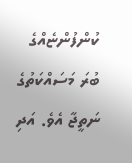ކުންފުންޏެއްގެ ބުރަ މަސައްކަތުގެ ނަތީޖާ އެވެ. އަދި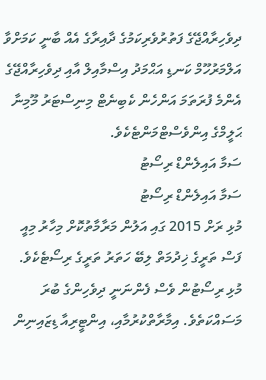ދިވެހިރާއްޖޭގެ ފަތުރުވެރިކަމުގެ ދާއިރާގެ އެއް ބާނީ ކަމަށްވާ އަލްމަރުހޫމް ކަނޑި އަޙްމަދު އިސްމާއިލް އާއި ދިވެހިރާއްޖޭގެ އެންމެ ފުރަތަމަ އަންހެން ކެބިނެޓް މިނިސްޓަރު މޫމިނާ ޙަލީމްގެ އިންވެސްޓްމަންޓެކެވެ.
ސަމާ އައިލެންޑް ރިސޯޓު
ސަމާ އައިލެންޑް ރިސޯޓު
މުޅި ރަށް 2015 ގައި އަލުން މަރާމާތުކޮށް މިހާރު މިއީ ފަސް ތަރީގެ ޚިދުމަތް ލިބޭ ހަތަރު ތަރީގެ ރިސޯޓެކެވެ. މުޅި ރިސޯޓުން ވެސް ފެންނަނީ ދިވެހިންގެ ބުރަ މަސައްކަތެވެ. އިމާރާތްކުރުމާއި، އިންޓީރިއާ ޑިޒައިނިން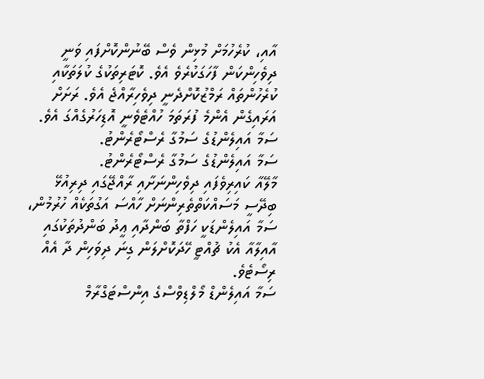އާއި، ކުރެހުމަށް މުޅިން ވެސް ބޭނުންކޮށްފައި ވަނީ ދިވެހިންކަން ފާހަގަކުރެވެ އެވެ. ކޮޓަރިތަކުގެ ކުލަތަކާއި ކުރެހުންތައް ރަމްޒުކޮށްދެނީ ދިވެހިރާއްޖެ އެވެ. ރަށަށް އަރައިގެން އެންމެ ފުރަތަމަ ހުއްޓެވެނީ އޮޑިހަރުގެއްގަ އެވެ.
ސަމާ އައިލެންޑުގެ ސަމުގާ ރެސްޓޯރެންޓު.
ސަމާ އައިލެންޑުގެ ސަމުގާ ރެސްޓޯރެންޓު.
މާލޭއާ ކައިރިވެފައި ދިވެހިންނަށާއި ރާއްޖޭގައި ދިރިއުޅޭ ބިދޭސީ މަސައްކަތްތެރިންނަށް ހާއްސަ އަގުތަކެއް ހުރުމުން، ސަމާ އައިލެންޑަކީ ހަފްތާ ބަންދާއި ޢީދު ބަންދުތަކުގައި އާއިލާއާ އެކު ޗުއްޓީ ހޭދަކޮށްލަން ގިނަ ދިވަހިން ދާ އެއް ރިސޯޓެވެ.
ސަމާ އައިލެންޑް މޯލްޑިވްސްގެ އިންސްޓަގްރާމް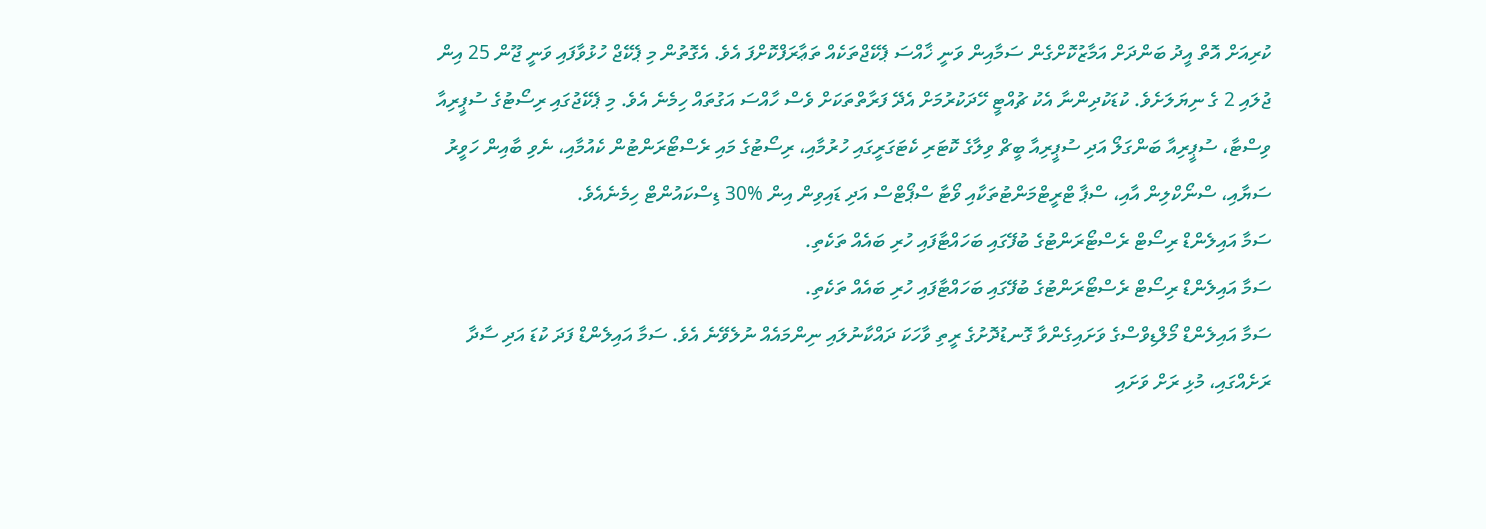ކުރިއަށް އޮތް އީދު ބަންދަށް އަމާޒުކޮށްގެން ސަމާއިން ވަނީ ޚާއްސަ ޕެކޭޖްތަކެއް ތަޢާރަފްކޮށްފަ އެވެ. އެގޮތުން މި ޕެކޭޖް ހުޅުވާފައި ވަނީ ޖޫން 25 އިން ޖުލައި 2 ގެ ނިޔަލަށެވެ. ކުޑަކުދިންނާ އެކު ޗުއްޓީ ހޭދަކުރުމަށް އެދޭ ފަރާތްތަކަށް ވެސް ހާއްސަ އަގުތައް ހިމެނެ އެވެ. މި ޕެކޭޖުގައި ރިސޯޓުގެ ސުޕީރިއާ ވިސްޓާ، ސުޕީރިއާ ބަންގަލޯ އަދި ސުޕީރިއާ ބީޗް ވިލާގެ ކޮޓަރި ކެޓަގަރީގައި ހުރުމާއި، ރިސޯޓުގެ މައި ރެސްޓޯރަންޓުން ކެއުމާއި، ނެވި ބާއިން ހަވީރު ސަޔާއި، ސްނޯކްލިން އާއި، ސްޕާ ޓްރީޓްމަންޓުތަކާއި ވޯޓާ ސްޕޯޓްސް އަދި ޑައިވިން އިން %30 ޑިސްކައުންޓް ހިމެނެއެވެ.
ސަމާ އައިލެންޑް ރިސޯޓް ރެސްޓޯރަންޓުގެ ބުފޭގައި ބަހައްޓާފައި ހުރި ބައެއް ތަކެތި.
ސަމާ އައިލެންޑް ރިސޯޓް ރެސްޓޯރަންޓުގެ ބުފޭގައި ބަހައްޓާފައި ހުރި ބައެއް ތަކެތި.
ސަމާ އައިލެންޑް މޯލްޑިވްސްގެ ވަށައިގެންވާ ގޮނޑުދޮށުގެ ރީތި ވާހަކަ ދައްކާނުލައި ނިންމައެއް ނުލެވޭނެ އެވެ. ސަމާ އައިލެންޑް ފަދަ ކުޑަ އަދި ސާދާ ރަށެއްގައި، މުޅި ރަށް ވަށައި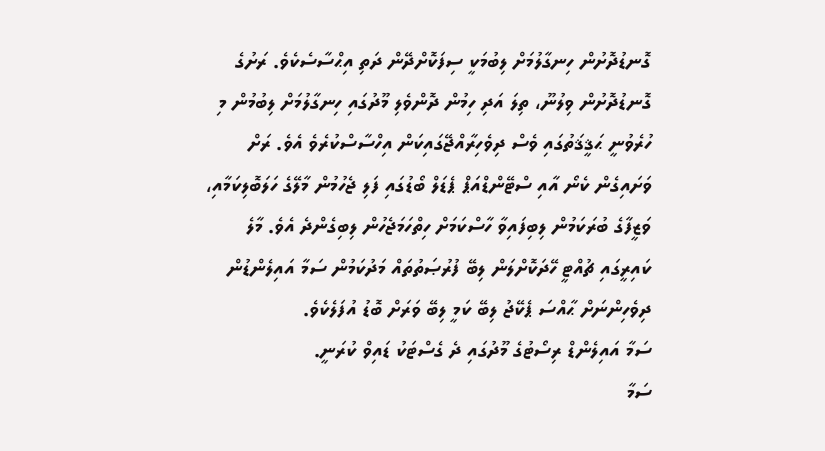ގޮނޑުދޮށުން ހިނގާލުމަށް ލިބުމަކީ ސިފަކޮށްދޭން ދަތި އިޙްސާސެކެވެ. ރަށުގެ ގޮނޑުދޮށުން ވިލުނޫ، ތިލަ އަދި ހިމުން ދޮންވެލި މޫދުގައި ހިނގާލުމަށް ލިބުމުން މި ހުރެވުނީ ޙަޤީޤަތުގައި ވެސް ދިވެހިރާއްޖޭގައިކަން އިހްސާސްކުރެވެ އެވެ. ރަށް ވަށައިގެން ކެނޯ އާއި ސްޓޭންޑްއަޕް ޕެޑަލް ބޯޑުގައި ފަލި ޖެހުމުން މާލޭގެ ހަލަބޮލިކަމާއި، ވަޒީފާގެ ބުރަކަމުން ލިބިފައިވާ ހާސްކަމަށް ހިތްހަމަޖެހުން ލިބިގެންދެ އެވެ. މާލެ ކައިރީގައި ޗުއްޓީ ހޭދަކޮށްލަން ލިބޭ ފުރުޞަތުތައް މަދުކަމުން ސަމާ އައިލެންޑުން ދިވެހިންނަށް ޙާއްސަ ޕެކޭޖު ލިބޭ ކަމީ ލިބޭ ވަރަށް ބޮޑު އުފަލެކެވެ.
ސަމާ އައިލެންޑް ރިސޯޓުގެ މޫދުގައި ދެ ގެސްޓަކު ޑައިވް ކުރަނީ.
ސަމާ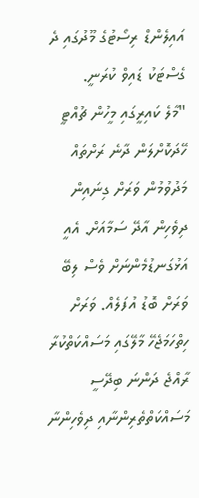އައިލެންޑް ރިސޯޓުގެ މޫދުގައި ދެ ގެސްޓަކު ޑައިވް ކުރަނީ.
"މާލެ ކައިރީގައި މީހުން ޗުއްޓީ ހޭދަކޮށްލަން ދާނެ ރަށްތައް މަދުވުމުން ވަރަށް ގިނައިން ދިވެހިން އާދޭ ސަމާއަށް. އެއީ އަޅުގަނޑުމެންނަށް ވެސް ލިބޭ ވަރަށް ބޮޑު އުފަލެއް. ވަރަށް ހިތްހަމަޖެހޭ މާލޭގައި މަސައްކަތްކުރާ ރާއްޖެ ދަންނަ ބިދޭސީ މަސައްކަތްތެރިންނާއި ދިވެހިންނާ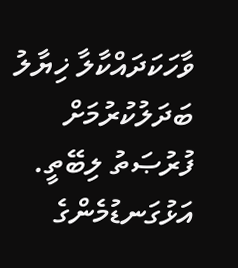ވާހަކަދައްކާލާ ޚިޔާލު ބަދަލުކުރުމަށް ފުރުޞަތު ލިބޭތީ. އަޅުގަނޑުމެންގެ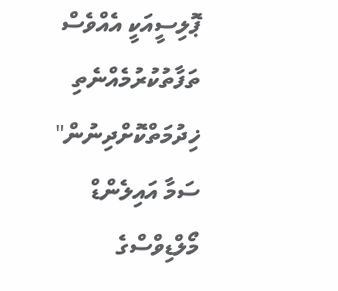ޕޮލިސީއަކީ އެއްވެސް ތަފާތުކުރުމެއްނެތި ޚިދުމަތްކޮށްދިނުން" ސަމާ އައިލެންޑް މޯލްޑިވްސްގެ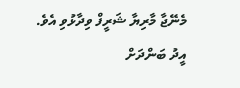މެނޭޖާ މާރިޔާ ޝަރީފް ވިދާޅުވި އެވެ.
އީދު ބަންދަށް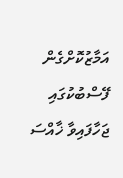އަމާޒުކޮށްގެން ފޭސްބުކުގައި ޖަހާފައިވާ ޚާއްސަ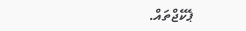ޕެކޭޖްތައް.